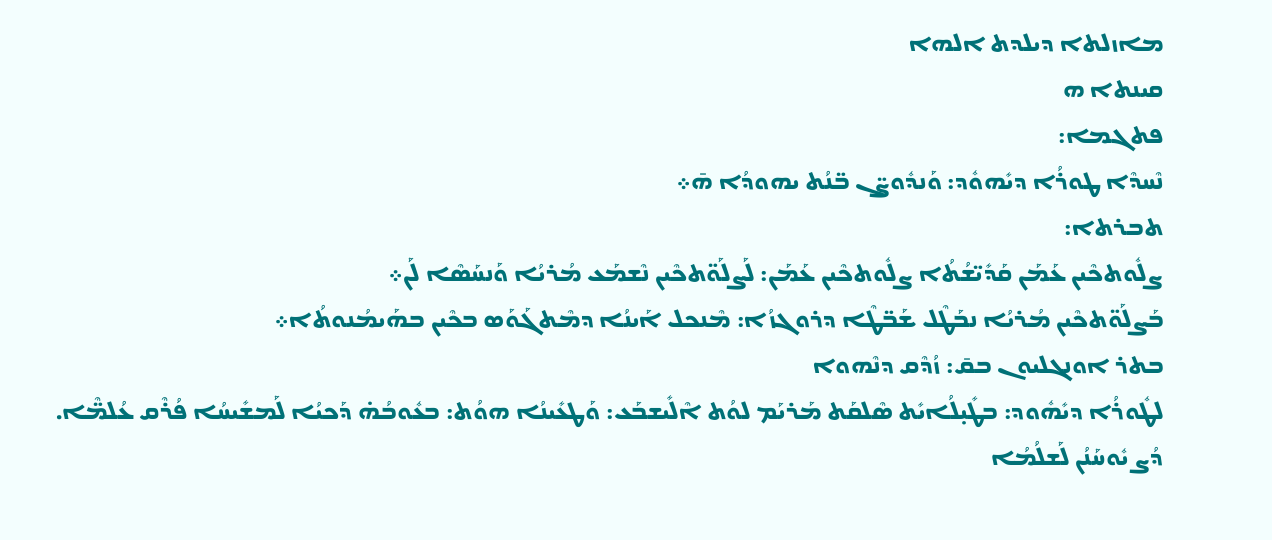ܡܐܙܠܬܐ ܕܝܠܕܬ ܐܠܗܐ
ܩܝܢܬܐ ܗ
ܦܬܓܡܐ:
ܢܶܚܕܶܐ ܛܘܪܳܐ ܕܝܺܗܘܽܕ: ܘܰܢܕܽܘܨ̈ܢ ܒ̈ܢܳܬ ܝܗܘܕܳܐ ܗ̄܀
ܬܒܪܬ‌ܐ:
ܨܠܽܘܬܟܶܝܢ ܥܰܡܰܢ ܩܰܕܺܝ̈ܫܳܬܳܐ ܨܠܽܘܬܟܶܝܢ ܥܰܡܰܢ: ܠܰܨܠܰܘ̈ܬܟܶܝܢ ܢܶܫܡܰܥ ܡܳܪܝܳܐ ܘܰܢܚܰܣܶܐ ܠܰܢ܀
ܒܰܨܠܰܘ̈ܬܟܶܝܢ ܡܳܪܝܳܐ ܢܒܰܛܶܠ ܫܰܒ̈ܛܶܐ ܕܪܘܓܙܳܐ: ܡܶܢܟܠ ܐܰܝܢܳܐ ܕܡܶܬܓܰܘܰܣ ܒܟܶܝܢ ܒܗܰܝܡܳܢܘܬܳܐ܀
ܒܬܪ ܐܘܢܓܠܝܘܢ ܒܩ̄: ܙܳܕܶܩ ܕܢܶܗܘܐ
ܠܛܽܘܪܳܐ ܕܝܺܗܽܘܕ: ܒܛܺܝ̣ܠܳܐܝܺܬ ܣܶܠܩܰܬ ܡܰܪܝܰܡ ܠܘܳܬ ܐܶܠܺܝܫܒܰܥ: ܘܰܛܥܺܝܢܳܐ ܗܘܳܬ: ܒܥܽܘܒܳܗ̇ ܕܰܟܝܳܐ ܠܰܡܫܺܝܚܳܐ ܦܳܪܶܩ ܥܳܠܡ̈ܶܐ. ܕܳܨ ܝܽܘܚܰܢܳܢ ܠܰܫܠܳܡܳܐ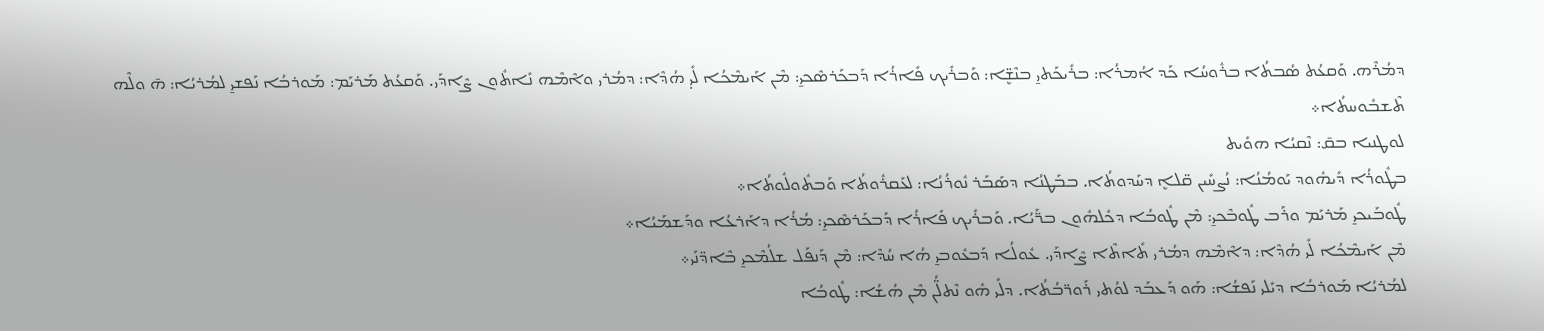ܕܡܳܪܶܗ. ܘܰܩܥܳܬ ܣܳܒܬܳܐ ܒܪܽܘܚܳܐ ܟܰܕ ܐܳܡܪܳܐ: ܒܪܺܝܟܰܬܝ̱ ܒܢܶܫܷ̈ܐ: ܘܰܒܪܺܝܟ ܦܺܐܪܳܐ ܕܰܒܟܰܪܣܶܟܝ̱: ܡܶܢ ܐܰܝܡܶܟܳܐ ܠܺܝ̣ ܗܳܕܶܐ: ܕܡܳܪܝ ܘܐܶܡܶܗ ܢܺܐܬܽܘܢ ܨܶܐܕܰܝ. ܘܰܩܥܳܬ ܡܰܪܝܰܡ: ܡܰܘܪܒܳܐ ܢܰܦܫܝ̱ ܠܡܳܪܝܳܐ: ܗ̄ ܘܠܶܗ ܬܶܫܒܽܘܚܬܳܐ܀
ܠܘܛܢܝܐ ܒܩ̄: ܢܶܩܝܳܐ ܗܘܺܝܬ
ܒܛܽܘܪܳܐ ܕܺܝܗܽܘܕ ܝܰܘܡܳܢܳܐ: ܢܳܨܚܺܝܢ ܩ̈ܠܐܷ ܕܚܰܕܘܬܳܐ. ܒܒܰܛܢܳܐ ܕܣܰܒܰܪ ܢܽܘܪܳܢܳܐ: ܠܥܰܩܪܽܘܬܳܐ ܘܰܒܬܽܘܠܽܘܬܳܐ܀
ܛܽܘܒܰܝܟܝ̱ ܡܰܪܝܰܡ ܘܪܰܒ ܛܽܘܒܶܟܝ̱: ܡܶܢ ܛܽܘܒܳܐ ܕܟܽܠܗܽܘܢ ܒܪ̈ܰܝܳܐ. ܘܰܒܪܺܝܟ ܦܺܐܪܳܐ ܕܰܒܟܰܪܣܶܟܝ̱: ܡܳܪܳܐ ܕܐܰܪܥܳܐ ܘܕܰܫܡܰܝܳܐ܀
ܡܶܢ ܐܰܝܡܶܟܳܐ ܠܺܝ ܗܳܕܶܐ: ܕܐܶܡܶܗ ܕܡܳܪܝ ܬܺܐܬܶܐ ܨܶܐܕܰܝ. ܥܽܘܠܳܐ ܕܰܒܥܽܘܒܝ̱ ܗܳܐ ܚܳܕܶܐ: ܡܶܢ ܕܰܢܦܰܠ ܫܠܳܡܶܟܝ̱ ܒܶܐܕ̈ܢܰܝ܀
ܠܡܳܪܝܳܐ ܡܰܘܪܒܳܐ ܕܝܺܠܝ ܢܰܦܫܳܐ: ܗܰܘ ܕܰܥܒܰܕ ܠܘܳܬܝ ܪܰܘܪ̈ܒܳܬܳܐ. ܕܠܺܝ ܗܽܘ ܢܶܬܠ̈ܳܢ ܡܶܢ ܗܳܫܳܐ: ܛܽܘܒܳܐ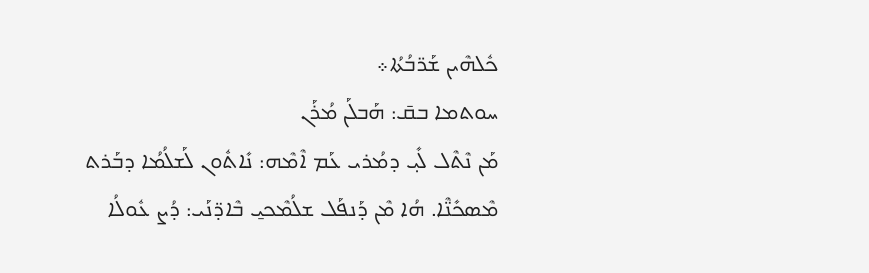ܟܽܠܗܶܝܢ ܫܰܪ̈ܒܳܬܳܐ܀
ܚܘܬܡܐ ܒܩ̄: ܗܰܒܠܰܢ ܡܳܪܰܢ
ܡܰܢ ܢܶܬܶܠ ܠܺܝ̣ ܕܡܳܪܝ ܥܰܡ ܐܶܡܶܗ: ܢܺܐܬܽܘܢ ܠܰܫܠܳܡܳܐ ܕܒܰܪܬ ܡܶܣܟܺܢ̈ܶܐ. ܗܳܐ ܡܶܢ ܕܰܢܦܰܠ ܫܠܳܡܶܟܝ̱ ܒܶܐܕ̈ܢܰܝ: ܕܳܨ ܥܽܘܠܳܐ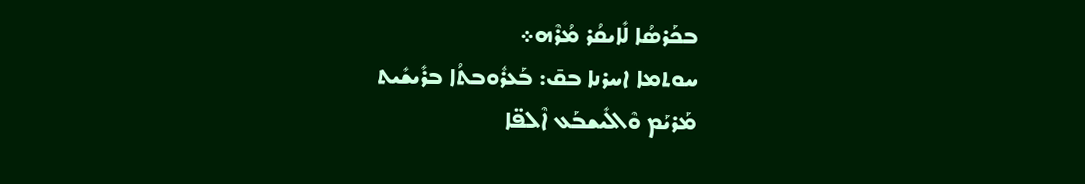ܒܟܰܪܣܳܐ ܠܺܐܝܩܳܪ ܡܳܪܶܗ܀
ܚܘܬܡܐ ܐܚܪܢܐ ܒܩ̄: ܒܰܥܪܽܘܒܬܳܐ ܒܪܺܝܫܺܝܬ
ܡܰܪܝܰܡ ܘܶܐܠܺܝܫܒܰܥ ܐܶܠܦ̈ܐ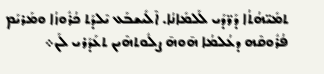ܬܡܺܝ̈ܗܳܬܳܐ ܕܰܪ̈ܕܰܝ ܠܰܠܡܺܐܢܳܐ. ܐܶܠܺܝܫܒܰܥ ܝܶܠܕܰܬ ܟܳܪܽܘܙܳܐ ܘܡܰܪܝܰܡ ܦܳܪܽܘܩܶܗ ܕܥܳܠܡܳܐ ܗ̄ܘܗ̄ ܨܠܽܘܬܗܶܝܢ ܬܥܰܕܰܪܝ ܠܰܢ܀